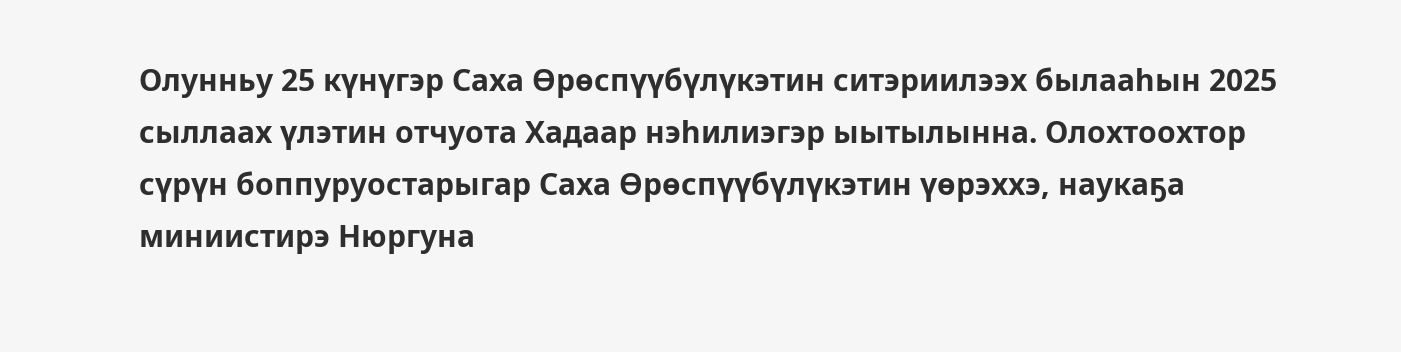Олунньу 25 күнүгэр Саха Өрөспүүбүлүкэтин ситэриилээх былааһын 2025 сыллаах үлэтин отчуота Хадаар нэһилиэгэр ыытылынна. Олохтоохтор сүрүн боппуруостарыгар Саха Өрөспүүбүлүкэтин үөрэххэ, наукаҕа миниистирэ Нюргуна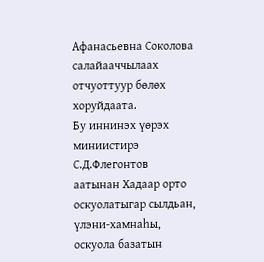Афанасьевна Соколова салайааччылаах отчуоттуур бөлөх хоруйдаата.
Бу иннинэх үөрэх миниистирэ С.Д.Флегонтов аатынан Хадаар орто оскуолатыгар сылдьан, үлэни-хамнаһы, оскуола базатын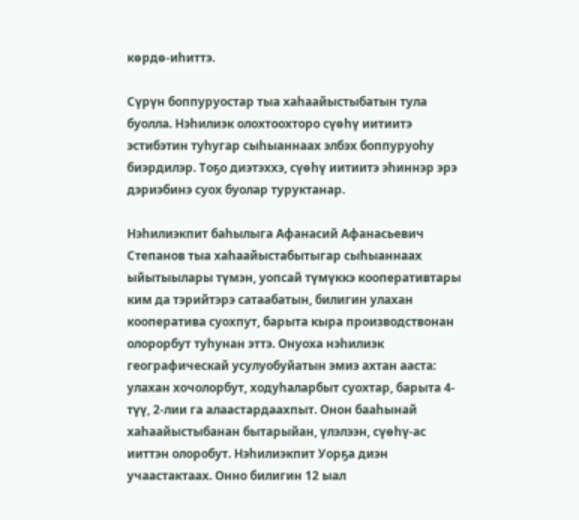көрдө-иһиттэ.

Сүрүн боппуруостар тыа хаһаайыстыбатын тула буолла. Нэһилиэк олохтоохторо сүөһү иитиитэ эстибэтин туһугар сыһыаннаах элбэх боппуруоһу биэрдилэр. Тоҕо диэтэххэ, сүөһү иитиитэ эһиннэр эрэ дэриэбинэ суох буолар туруктанар.

Нэһилиэкпит баһылыга Афанасий Афанасьевич Степанов тыа хаһаайыстабытыгар сыһыаннаах ыйытыылары түмэн, уопсай түмүккэ кооперативтары ким да тэрийтэрэ сатаабатын, билигин улахан кооператива суохпут, барыта кыра производствонан олорорбут туһунан эттэ. Онуоха нэһилиэк географическай усулуобуйатын эмиэ ахтан ааста: улахан хочолорбут, ходуһаларбыт суохтар, барыта 4-түү, 2-лии га алаастардаахпыт. Онон бааһынай хаһаайыстыбанан бытарыйан, үлэлээн, сүөһү-ас ииттэн олоробут. Нэһилиэкпит Уорҕа диэн учаастактаах. Онно билигин 12 ыал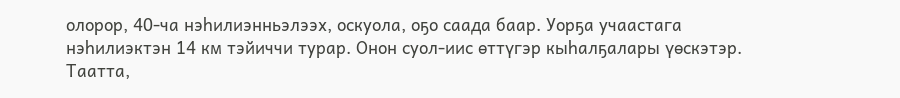олорор, 40-ча нэһилиэнньэлээх, оскуола, оҕо саада баар. Уорҕа учаастага нэһилиэктэн 14 км тэйиччи турар. Онон суол-иис өттүгэр кыһалҕалары үөскэтэр. Таатта,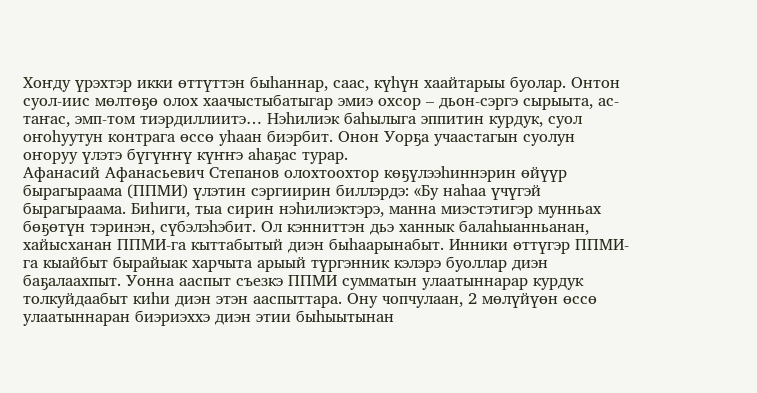Хоҥду үрэхтэр икки өттүттэн быһаннар, саас, күһүн хаайтарыы буолар. Онтон суол-иис мөлтөҕө олох хаачыстыбатыгар эмиэ охсор – дьон-сэргэ сырыыта, ас-таҥас, эмп-том тиэрдиллиитэ… Нэһилиэк баһылыга эппитин курдук, суол оҥоһуутун контрага өссө уһаан биэрбит. Онон Уорҕа учаастагын суолун оҥоруу үлэтэ бүгүҥҥү күҥҥэ аһаҕас турар.
Афанасий Афанасьевич Степанов олохтоохтор көҕүлээһиннэрин өйүүр бырагыраама (ППМИ) үлэтин сэргиирин биллэрдэ: «Бу наһаа үчүгэй бырагыраама. Биһиги, тыа сирин нэһилиэктэрэ, манна миэстэтигэр мунньах бөҕөтүн тэринэн, сүбэлэһэбит. Ол кэнниттэн дьэ ханнык балаһыанньанан, хайысханан ППМИ-га кыттабытый диэн быһаарынабыт. Инники өттүгэр ППМИ-га кыайбыт бырайыак харчыта арыый түргэнник кэлэрэ буоллар диэн баҕалаахпыт. Уонна ааспыт съезкэ ППМИ сумматын улаатыннарар курдук толкуйдаабыт киһи диэн этэн ааспыттара. Ону чопчулаан, 2 мөлүйүөн өссө улаатыннаран биэриэххэ диэн этии быһыытынан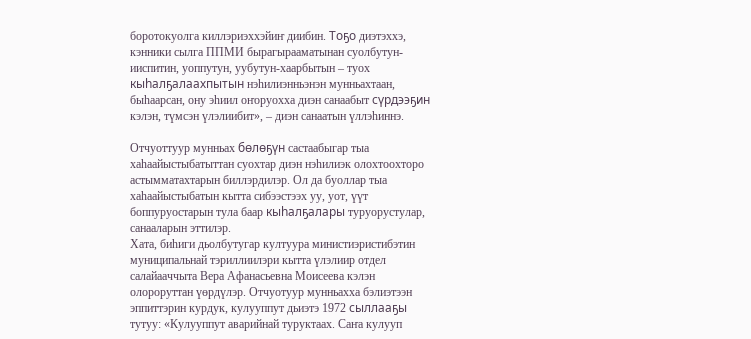боротокуолга киллэриэххэйиҥ диибин. Тоҕо диэтэххэ, кэнники сылга ППМИ бырагырааматынан суолбутун-ииспитин, уоппутун, уубутун-хаарбытын – туох кыһалҕалаахпытын нэһилиэнньэнэн мунньахтаан, быһаарсан, ону эһиил оҥоруохха диэн санаабыт сүрдээҕин кэлэн, түмсэн үлэлиибит», – диэн санаатын үллэһиннэ.

Отчуоттуур мунньах бөлөҕүн састаабыгар тыа хаһаайыстыбатыттан суохтар диэн нэһилиэк олохтоохторо астымматахтарын биллэрдилэр. Ол да буоллар тыа хаһаайыстыбатын кытта сибээстээх уу, уот, үүт боппуруостарын тула баар кыһалҕалары туруорустулар, санааларын эттилэр.
Хата, биһиги дьолбутугар култуура министиэристибэтин муниципальнай тэриллиилэри кытта үлэлиир отдел салайааччыта Вера Афанасьевна Моисеева кэлэн олороруттан үөрдүлэр. Отчуотуур мунньахха бэлиэтээн эппиттэрин курдук, кулууппут дьиэтэ 1972 сыллааҕы тутуу: «Кулууппут аварийнай туруктаах. Саҥа кулууп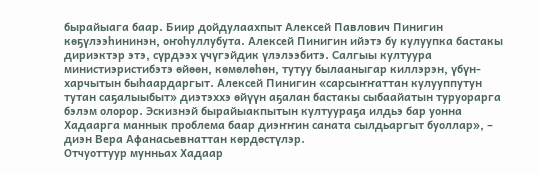бырайыага баар. Биир дойдулаахпыт Алексей Павлович Пинигин көҕүлээһининэн, оҥоһуллубута. Алексей Пинигин ийэтэ бу кулуупка бастакы дириэктэр этэ, сүрдээх үчүгэйдик үлэлээбитэ. Салгыы култуура министиэристибэтэ өйөөн, көмөлөһөн, тутуу былааныгар киллэрэн, үбүн-харчытын быһаардаргыт. Алексей Пинигин «сарсыҥҥаттан кулууппутун тутан саҕалыыбыт» диэтэххэ өйүүн аҕалан бастакы сыбаайатын туруорарга бэлэм олорор. Эскизнэй бырайыакпытын култуураҕа илдьэ бар уонна Хадаарга маннык проблема баар диэҥҥин саната сылдьаргыт буоллар», – диэн Вера Афанасьевнаттан көрдөстүлэр.
Отчуоттуур мунньах Хадаар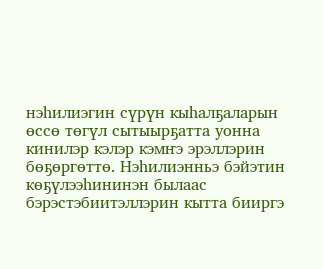нэһилиэгин сүрүн кыһалҕаларын өссө төгүл сытыырҕатта уонна кинилэр кэлэр кэмҥэ эрэллэрин бөҕөргөттө. Нэһилиэнньэ бэйэтин көҕүлээһининэн былаас бэрэстэбиитэллэрин кытта бииргэ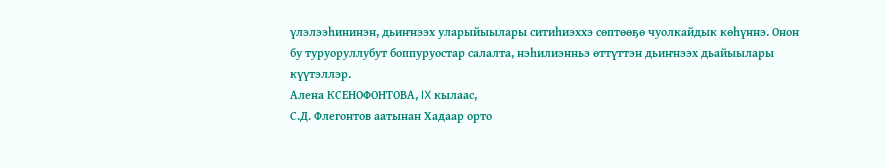үлэлээһининэн, дьиҥнээх уларыйыылары ситиһиэххэ сөптөөҕө чуолкайдык көһүннэ. Онон бу туруоруллубут боппуруостар салалта, нэһилиэнньэ өттүттэн дьиҥнээх дьайыылары күүтэллэр.
Алена КСЕНОФОНТОВА, IX кылаас,
С.Д. Флегонтов аатынан Хадаар орто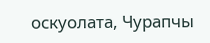оскуолата, Чурапчы